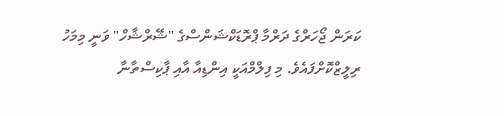ކަރަން ޖޯހަރްގެ ދަރްމާ ޕްރޮޑަކްޝަންސްގެ "ޝޭރްޝާހް" ވަނީ މިމަހު ރިލީޒްކޮށްފައެވެ. މި ފިލްމްއަކީ އިންޑިއާ އާއި ޕާކިސްތާނާ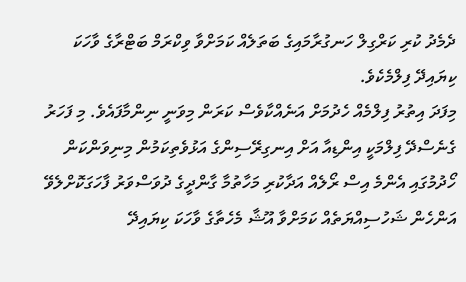ދެމެދު ކުރި ކަރްގިލް ހަނގުރާމައިގެ ބަތަލެއް ކަމަށްވާ ވިކްރަމް ބަޓްރާގެ ވާހަކަ ކިޔައިދޭ ފިލްމެކެވެ.
މިފަދަ އިތުރު ފިލްމެއް ހެދުމަށް އަނެއްކާވެސް ކަރަން މިވަނީ ނިންމާފައެވެ. މި ފަހަރު ގެނެސްދޭ ފިލްމަކީ އިންޑިއާ އަށް އިނގިރޭސިންގެ އަޅުވެތިކަމުން މިނިވަންކަން ހޯދުމުގައި އެންމެ އިސް ރޯލެއް އަދާކުރި މަހާތުމާ ގާންދީގެ ދުވަސްވަރު ފާހަގަކޮށްލެވޭ އަންހެން ޝަހުސިއްޔަތެއް ކަމަށްވާ އޫޝާ މެހެތާގެ ވާހަކަ ކިޔައިދޭ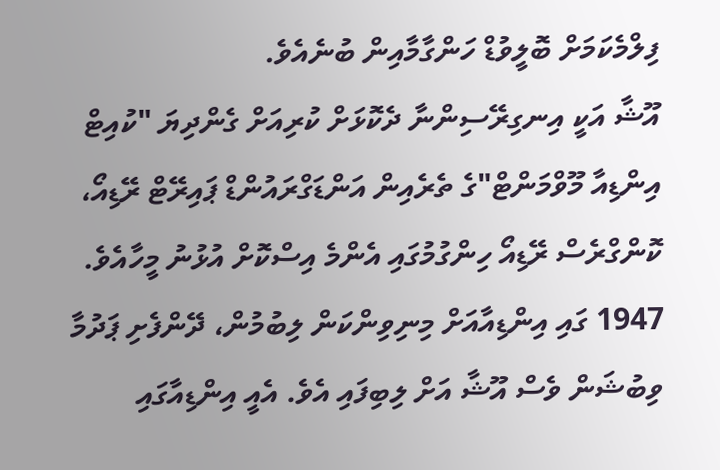ފިލްމެކަމަށް ބޮލީވުޑް ހަންގާމާއިން ބުނެއެވެ.
އޫޝާ އަކީ އިނގިރޭސިންނާ ދެކޮޅަށް ކުރިއަށް ގެންދިޔަ "ކުއިޓް އިންޑިއާ މޫވްމަންޓް"ގެ ތެރެއިން އަންޑަގްރައުންޑް ޕައިރޭޓް ރޭޑިއޯ، ކޮންގްރެސް ރޭޑިއޯ ހިންގުމުގައި އެންމެ އިސްކޮށް އުޅުނު މީހާއެވެ.
1947 ގައި އިންޑިއާއަށް މިނިވިންކަން ލިބުމުން، ދޭންފެށި ޕަދުމާ ވިބުޝަން ވެސް އޫޝާ އަށް ލިބިފައި އެވެ. އެއީ އިންޑިއާގައި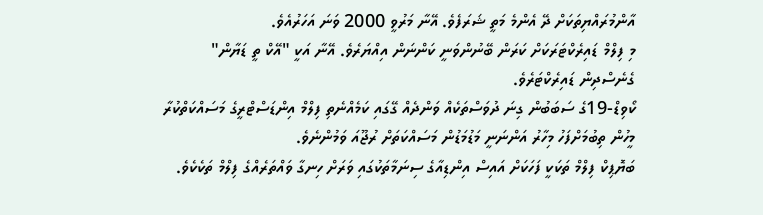އާންމުރައްޔިތަކަށް ދޭ އެންމެ މަތީ ޝަރަފެވެ. އޭނާ މަރުވީ 2000 ވަނަ އަހަރުއެވެ.
މި ފިލްމް ޑައިރެކްޓަރަކަށް ކަރަން ބޭނުންވަނީ ކަންނަން އިއްޔަރެވެ. އޭނާ އަކީ "އޭކް ތީ ޑަޔާން" ގެނެސްދިން ޑައިރެކްޓަރެވެ.
ކޯވިޑް-19ގެ ސަބަބުން ގިނަ ދުވަސްތަކެއް ވަންދެއް ގޭގައި ކަމެއްނެތި ފިލްމް އިންޑަސްޓްރީގެ މަސައްކަތްކުރާ މީހުން ތިބުމަށްފަހު މިހާރު އަންނަނީ މަޑުމަޑުން މަސައްކަތަށް ރުޖޫއަ ވަމުންނެވެ.
ބަޔޮޕިކް ފިލްމް ތަކަކީ ފަހަކަށް އައިސް އިންޑިއާގެ ސިނަމާތަކުގައި ވަރަށް ހިނގާ ވައްތަރެއްގެ ފިލްމް ތަކެކެވެ.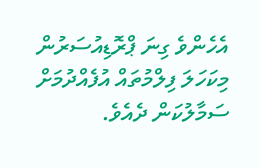އެހެންވެ ގިނަ ޕްރޮޑިއުސަރުން މިކަހަލަ ފިލްމުތައް އުފެއްދުމަށް ސަމާލުކަން ދެއެވެ.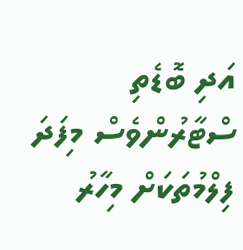އަދި ބޮޑެތި ސްޓާރުންވެސް މިފަދަ ފިލްމުތަކަށް މިހާރު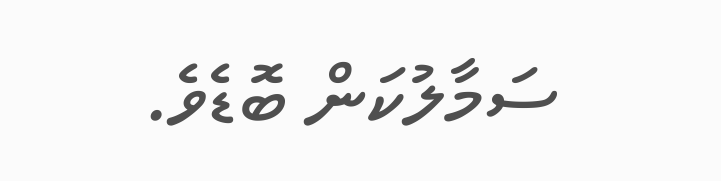ސަމާލުކަން ބޮޑެވެ.